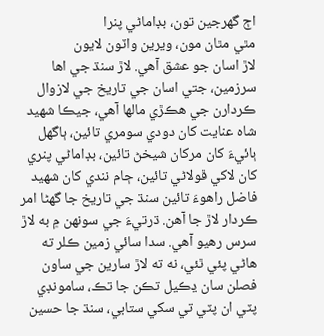اڄ گهرجين تون، بڊاماڻي پنرا
مٿي مٿان مون، ويرين واٽون لايون
لاڙ اسان جو عشق آهي. لاڙ سنڌ جي اها سرزمين، جتي اسان جي تاريخ جي لازوال ڪردارن جي هڪڙي مالها آهي، جيڪا شهيد شاه عنايت کان دودي سومري تائين، ٻاگهل ٻائيءَ کان مرکان شيخڻ تائين، بڊاماڻي پنري کان لاکي ڦولاڻي تائين، ڄام نندي کان شهيد فاضل راهوءَ تائين سنڌ جي تاريخ جا گهڻا امر ڪردار لاڙ جا آهن. ڌرتيءَ جي سونهن ۾ به لاڙ سرس رهيو آهي. سدا سائي زمين ڪلر ته هاڻي پئي ٿئي، نه ته لاڙ سارين جي ساون فصلن سان ڍڪيل تڪن جا تڪ، سامونڊي پٽي ان پٽي تي سکي ستابي، سنڌ جا حسين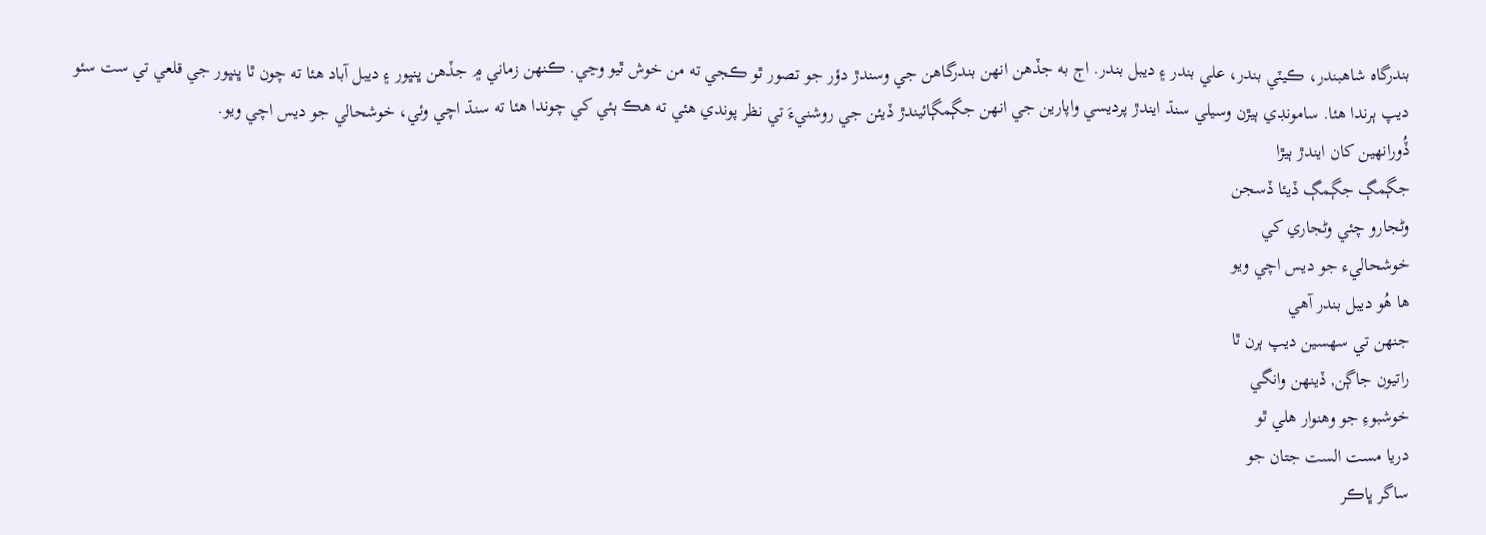بندرگاه شاهبندر، ڪيٽي بندر، علي بندر ۽ ديبل بندر. اڄ به جڏهن انهن بندرگاهن جي وسندڙ دؤر جو تصور ٿو ڪجي ته من خوش ٿيو وڃي. ڪنهن زماني ۾ جڏهن ڀنڀور ۽ ديبل آباد هئا ته چون ٿا ڀنڀور جي قلعي تي ست سئو ديپ ٻرندا هئا. سامونڊي ٻيڙن وسيلي سنڌ ايندڙ پرديسي واپارين جي انهن جڳمڳائيندڙ ڏيئن جي روشنيءَ تي نظر پوندي هئي ته هڪ ٻئي کي چوندا هئا ته سنڌ اچي وئي، خوشحالي جو ديس اچي ويو.
ڏُورانهين کان ايندڙ ٻيڙا
جڳمڳ جڳمڳ ڏيئا ڏسجن
وڻجارو چئي وڻجاري کي
خوشحاليء جو ديس اچي ويو
ها ھُو ديبل بندر آھي
جنهن تي سهسين ديپ ٻرن ٿا
راتيون جاڳن, ڏينهن وانگي
خوشبوءِ جو وهنوار هلي ٿو
دريا مست الست جتان جو
ساگر ڀاڪر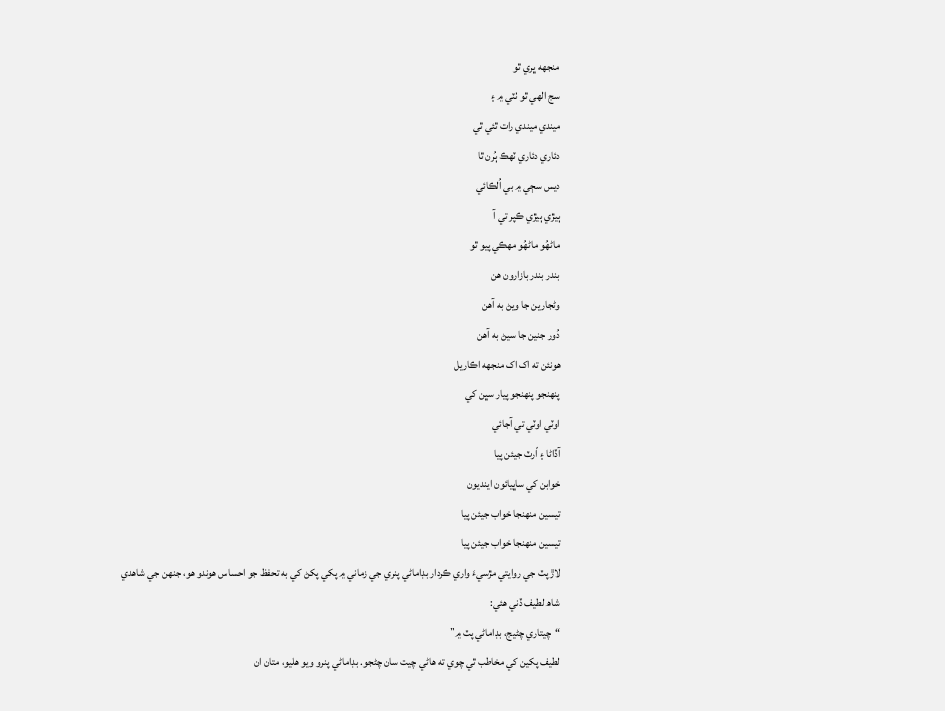منجهه ڀري ٿو
سج الهي ٿو ٺٽي ۾ ۽
ميندي ميندي رات ٿئي ٿي
دئاري دئاري ٽھڪ ٻُرن ٿا
ديس سڄي ۾ بي اُلڪائي
ٻيڙي ٻيڙي ڪپر تي آ
ماڻھُو ماڻھُو مهڪي پيو ٿو
بندر بندر بازارون هن
وڻجارين جا ويڻ به آھن
دُور جنين جا سيڻ به آھن
هونئن ته اک اک منجهه اڪاريل
پنهنجو پنهنجو پيار سڀن کي
اوٽي اوٽي تي آجائي
آڏاڻا ۽ اّرٽ جيئن پيا
خوابن کي ساڀيائون اينديون
تيسين منهنجا خواب جيئن پيا
تيسين منهنجا خواب جيئن پيا
لاڙ پٽ جي روايتي مڙسيءَ واري ڪردار بڊاماڻي پنري جي زماني ۾ پکي پکڻ کي به تحفظ جو احساس هوندو هو، جنهن جي شاهدي شاھ لطيف ڏني هئي:
“چيتاري چڻيج، بڊاماڻي پٽ ۾”
لطيف پکين کي مخاطب ٿي چوي ته هاڻي چيت سان چڻجو. بڊاماڻي پنرو ويو هليو، متان ان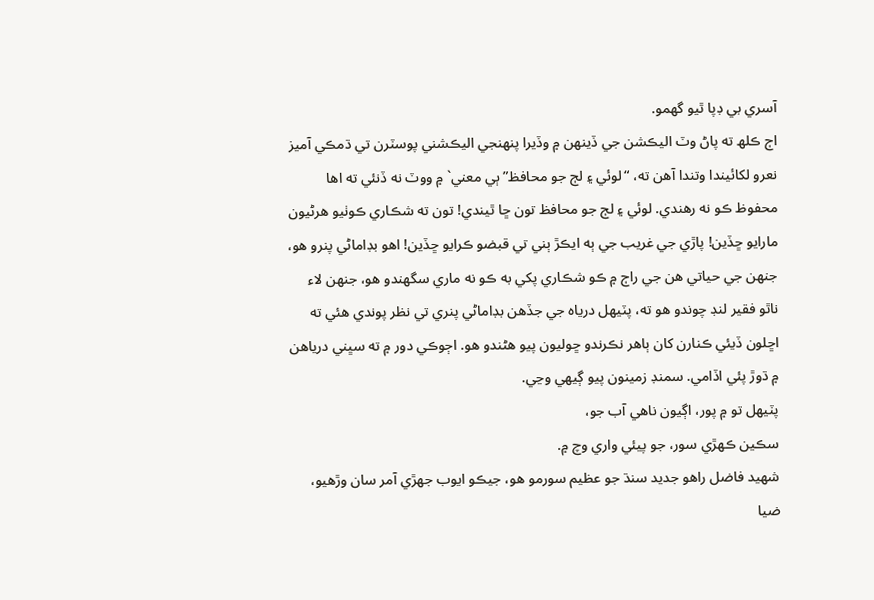آسري بي ڊپا ٿيو گهمو.
اڄ ڪلھ ته پاڻ وٽ اليڪشن جي ڏينهن ۾ وڏيرا پنهنجي اليڪشني پوسٽرن تي ڌمڪي آميز نعرو لکائيندا وتندا آهن ته، “لوئي ۽ لڄ جو محافظ” ٻي معني` ۾ ووٽ نه ڏنئي ته اها محفوظ ڪو نه رهندي. لوئي ۽ لڄ جو محافظ تون ڇا ٿيندي! تون ته شڪاري ڪوٺيو هرڻيون مارايو ڇڏين! پاڙي جي غريب جي ٻه ايڪڙ ٻني تي قبضو ڪرايو ڇڏين! اهو بڊاماڻي پنرو هو، جنهن جي حياتي هن جي راڄ ۾ ڪو شڪاري پکي به ڪو نه ماري سگهندو هو، جنهن لاء ناٿو فقير لنڊ چوندو هو ته، پٽيهل درياه جي جڏهن بڊاماڻي پنري تي نظر پوندي هئي ته اڇلون ڏيئي ڪنارن کان ٻاهر نڪرندو ڇوليون پيو هڻندو هو. اڄوڪي دور ۾ ته سڀني درياهن ۾ ڌوڙ پئي اڏامي. سمنڊ زمينون پيو ڳيهي وڃي.
پٽيهل تو ۾ پور، اڳيون ناهي آب جو،
سڪين ڪهڙي سور، جو پيئي واري وچ ۾.
شهيد فاضل راهو جديد سنڌ جو عظيم سورمو هو، جيڪو ايوب جهڙي آمر سان وڙهيو، ضيا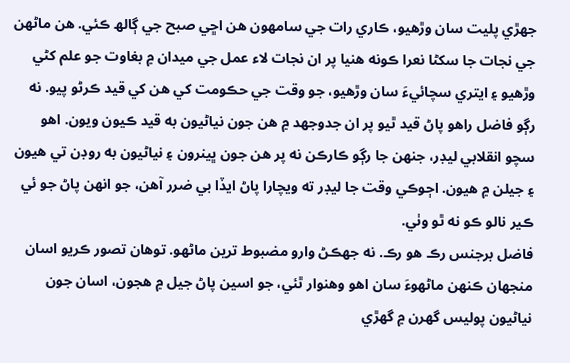جهڙي پليت سان وڙهيو، ڪاري رات جي سامهون هن اڇي صبح جي ڳالھ ڪئي. هن ماڻهن جي نجات جا سکڻا نعرا ڪونه هنيا پر ان نجات لاء عمل جي ميدان ۾ بغاوت جو علم کڻي وڙهيو ۽ ايتري سچائيءَ سان وڙهيو، جو وقت جي حڪومت کي هن کي قيد ڪرڻو پيو. نه رڳو فاضل راهو پاڻ قيد ٿيو پر ان جدوجهد ۾ هن جون نياڻيون به قيد ڪيون ويون. اهو سچو انقلابي ليڊر، جنهن جا رڳو ڪارڪن نه پر هن جون ڀينرون ۽ نياڻيون به روڊن تي هيون ۽ جيلن ۾ هيون. اڄوڪي وقت جا ليڊر ته ويچارا پاڻ ايڏا بي ضرر آهن، جو انهن پاڻ جو ئي ڪير نالو ڪو نه ٿو وٺي.
فاضل برجنس رڪ هو رڪ. نه جهڪڻ وارو مضبوط ترين ماڻهو. توهان تصور ڪريو اسان منجهان ڪنهن ماڻهوءَ سان اهو وهنوار ٿئي، جو اسين پاڻ جيل ۾ هجون، اسان جون نياڻيون پوليس گهرن ۾ گهڙي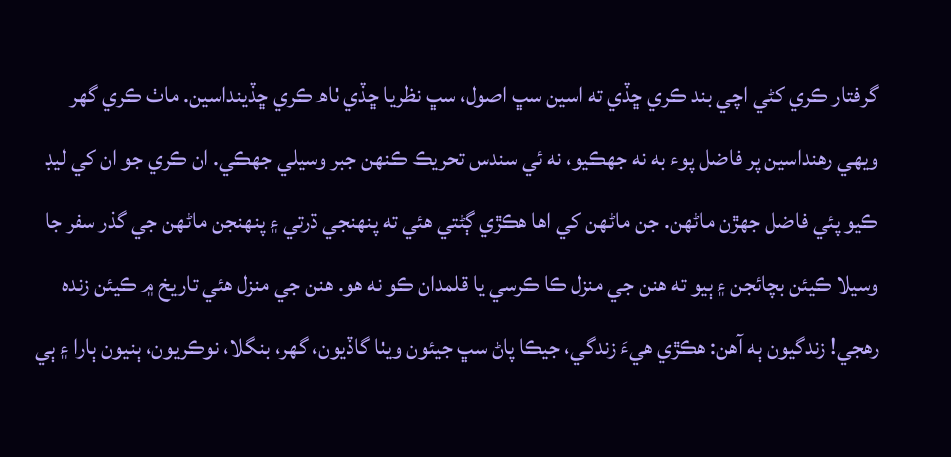گرفتار ڪري کڻي اچي بند ڪري ڇڏي ته اسين سڀ اصول، سڀ نظريا ڇڏي ٺاھ ڪري ڇڏينداسين. ماٺ ڪري گهر ويهي رهنداسين پر فاضل پوء به نه جهڪيو، نه ئي سندس تحريڪ ڪنهن جبر وسيلي جهڪي. ان ڪري جو ان کي ليڊ ڪيو پئي فاضل جهڙن ماڻهن. جن ماڻهن کي اها هڪڙي ڳڻتي هئي ته پنهنجي ڌرتي ۽ پنهنجن ماڻهن جي گذر سفر جا وسيلا ڪيئن بچائجن ۽ ٻيو ته هنن جي منزل ڪا ڪرسي يا قلمدان ڪو نه هو. هنن جي منزل هئي تاريخ ۾ ڪيئن زنده رهجي! زندگيون ٻه آهن: هڪڙي هيءَ زندگي، جيڪا پاڻ سڀ جيئون ويٺا گاڏيون، گهر، بنگلا، نوڪريون، ٻنيون ٻارا ۽ ٻي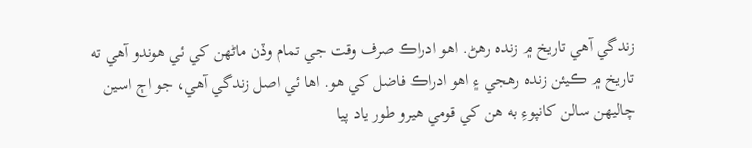زندگي آهي تاريخ ۾ زنده رهڻ. اهو ادراڪ صرف وقت جي تمام وڏن ماڻهن کي ئي هوندو آهي ته تاريخ ۾ ڪيئن زنده رهجي ۽ اهو ادراڪ فاضل کي هو. اها ئي اصل زندگي آهي، جو اڄ اسين چاليھن سالن کانپوءِ به هن کي قومي هيرو طور ياد پيا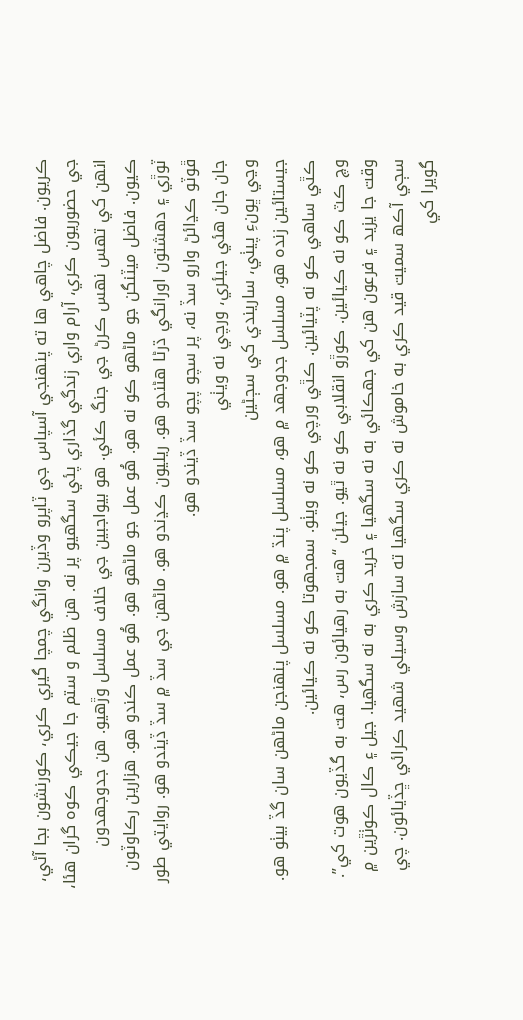ڪريون. فاضل چاهي ها ته پنهنجي آسپاس جي ٽاپرو وڏيرن وانگي چمچا گيري ڪري، ڪورنشون بجا آڻي، جي حضوريون ڪري، آرام واري زندگي گذاري پئي سگهيو پر نه. هن ظلم و ستم جا جيڪي ڪوه گران هئا، انهن کي تهس نهس ڪرڻ جي جنگ ڪئي. هو بيواجبين جي خلاف مسلسل وڙهيو. هن جدوجهدون ڪيون. فاضل ميٽنگن جو ماڻهو ڪو نه هو. ھُو عمل جو ماڻهو هو. هُو عمل ڪندو هو. هزارين رڪاوٽون ٽوڙي ۽ دهشتون اورانگي ڌرڻا هڻندو هو. ريليون ڪڍندو هو. ماڻهن جي سڏ ۾ سڏ ڏيندو هو. روايتي طور ڦوٽو ڪڍائڻ وارو سڏ نه، پر سچو پچو سڏ ڏيندو هو.
جان جان هئي جيئري، ورچي نه ويٺي
وڃي ڀونءِ پيٺي، ساريندي کي سڄڻين
جيستائين زنده هو، مسلسل جدوجهد ۾ هو، مسلسل پنڌ ۾ هو. مسلسل پنهنجن ماڻهن سان گڏ بيٺو هو. ڪٿي ساهي ڪو نه پٽيائين. ڪٿي ورچي ڪو نه ويٺو. سمجهوتا ڪو نه ڪيائين.
وچ ڪٽ ڪو نه ڪيائين. ڪوڙو انقلابي ڪو نه ٿيو. جيئن “هت به رهيائون رس، هت به گڏيون هوت کي”.
وقت جا يزيد ۽ فرعون هن کي جهڪائي به نه سگهيا ۽ خريد ڪري به نه سگهيا. جيل ۽ ڪال ڪوٺڙين ۾ سڄي آڪھ سميت قيد ڪري به خاموش نه ڪري سگهيا ته سازش وسيلي شهيد ڪرائي ڇڏيائون. چي گويرا کي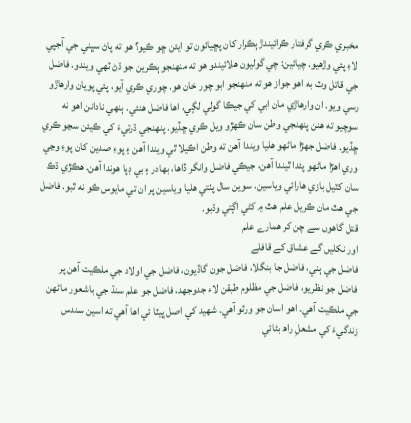مخبري ڪري گرفتار ڪرائيندڙ ٻڪرار کان پڇيائون تو ايئن ڇو ڪيو؟ هو ته پاڻ سڀني جي آجپي لاءِ پئي وڙهيو. چيائين: چي گوليون هلائيندو هو ته منهنجو ٻڪرين جو ڌڻ ٽهي ويندو. فاضل جي قاتل وٽ به اهو جواز هو ته منهنجو ابو چور خان هو. چوري ڪري آيو، پئي پويان وارهاڙو رسي ويو. ان وارهاڙي مان ابي کي جيڪا گولي لڳي، اها فاضل هنئي. ٻنهي نادانن اهو نه سوچيو ته هنن پنهنجي وطن سان ڪهڙو ويل ڪري ڇڏيو. پنهنجي ڌرتيءَ کي ڪيئن سڃو ڪري ڇڏيو. فاضل جهڙا ماڻهو هليا ويندا آهن ته وطن اڪيلا ٿي ويندا آهن ۽ پوءِ صدين کان پوءِ وڃي وري اهڙا ماڻهو پئدا ٿيندا آهن، جيڪي فاضل وانگر ڏاها، بهادر ۽ بي ڊپا هوندا آهن. هڪڙي ڌڪ سان کٽيل بازي هارائي وياسين. سوين سال پٺتي هليا وياسين پر ان تي مايوس ڪو نه ٿبو. فاضل جي هٿ مان ڪريل علم هٿ ۾ کڻي اڳتي وڌبو.
قتل گاھوں سے چن کر همارے علم
اور نکلیں گے عشاق کے قافلے
فاضل جي ٻني، فاضل جا بنگلا، فاضل جون گاڏيون، فاضل جي اولاد جي ملڪيت آهن پر فاضل جو نظريو، فاضل جي مظلوم طبقن لاء جدوجهد، فاضل جو علم سنڌ جي باشعور ماڻهن جي ملڪيت آهي۔ اهو اسان جو ورثو آهي۔ شهيد کي اصل ڀيٽا ئي اها آهي ته اسين سندس زندگيءَ کي مشعلِ راھ بڻائي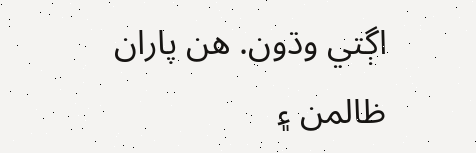اڳتي وڌون. هن پاران ظالمن ۽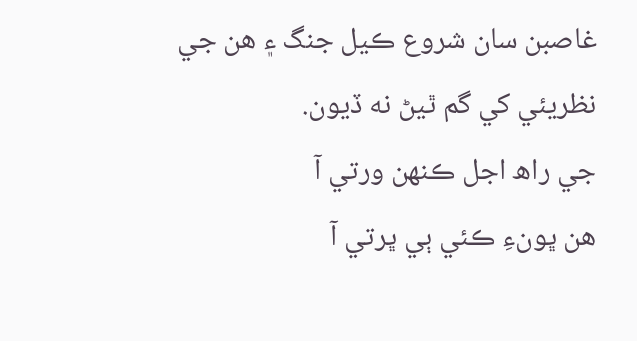غاصبن سان شروع ڪيل جنگ ۽ هن جي نظريئي کي گم ٿيڻ نه ڏيون.
جي راھ اجل ڪنهن ورتي آ
هن ڀونءِ ڪئي ٻي ڀرتي آ